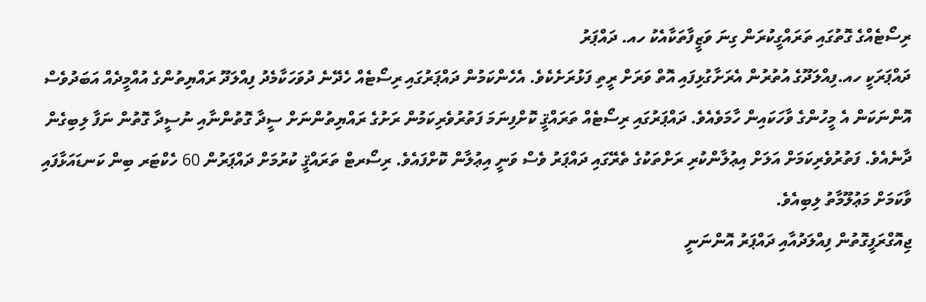ރިސޯޓެއްގެ ގޮތުގައި ތަރައްގީކުރަން ގިނަ ވަޒީފާތަކާއެކު ހއ. ދައްޕަރު
ދައްޕަރަކީ ހއ.ފިއްލަދޫގެ އުތުރުން އެރަށާގުޅިފައި އޮތް ވަރަށް ރީތި ފަޅުރަށެކެވެ. އެހެންކަމުން ދައްޕަރުގައި ރިސޯޓެއް ހެދޭނެ ދުވަހަކާމެދު ފިއްލަދޫ ރައްޔިތުންގެ އުއްމީދެއް އަބަދުވެސް އޮންނަކަން އެ މީހުންގެ ވާހަކައިން ހާމަވެއެވެ. ދައްޕަރުގައި ރިސޯޓެއް ތަރައްޤީ ކޮށްފިނަމަ ފަތުރުވެރިކަމުން ރަށުގެ ރައްޔިތުންނަށް ސީދާ ގޮތުންނާއި ނުސީދާ ގޮތުން ނަފާ ލިބިގެން ދާނެއެވެ. ފަތުރުވެރިކަމަށް އަލަށް އިޢުލާންކުރި ރަށްތަކުގެ ތެރޭގައި ދައްޕަރު ވެސް ވަނީ އިޢުލާން ކޮށްފައެވެ. ރިސޯރޓް ތަރައްޤީ ކުރުމަށް ދައްޕަރުން 60 ހެކްޓަރ ބިން ކަނޑައަޅާފައި ވާކަމަށް މަޢުލޫމާތު ލިބިއެވެ.
ޖިއޮގްރަފީގޮތުން ފިއްލަދުއާއި ދައްޕަރު އޮންނަނީ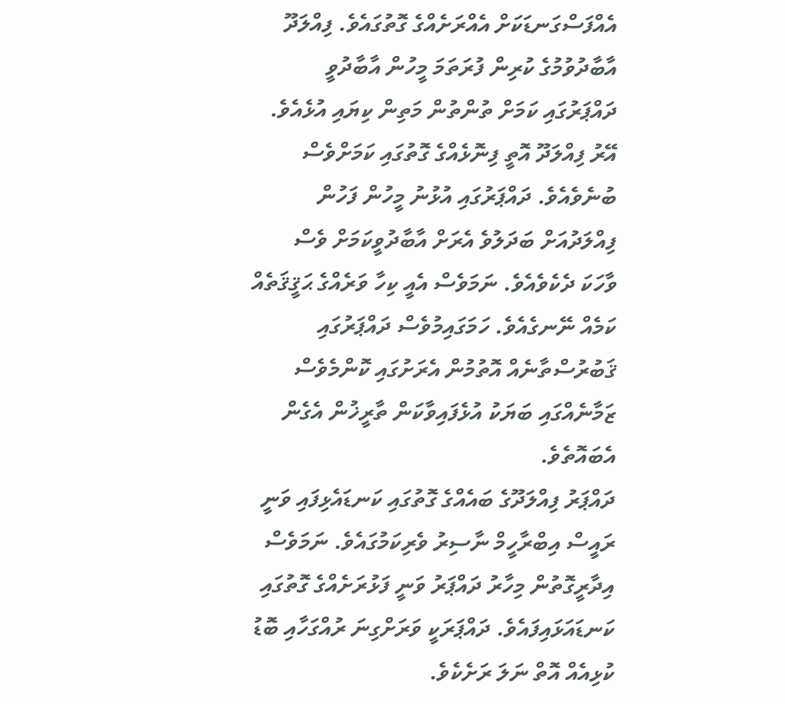އެއްފަސްގަނޑަކަށް އެއްރަށެއްގެ ގޮތުގައެވެ. ފިއްލަދޫ އާބާދުވުމުގެ ކުރިން ފުރަތަމަ މީހުން އާބާދުވީ ދައްޕަރުގައި ކަމަށް ތުންތުން މަތިން ކިޔައި އުޅެއެވެ. އޭރު ފިއްލަދޫ އޮތީ ފިނޮޅެއްގެ ގޮތުގައި ކަމަށްވެސް ބުނެވެއެވެ. ދައްޕަރުގައި އުޅުނު މީހުން ފަހުން ފިއްލަދުއަށް ބަދަލުވެ އެރަށް އާބާދުވީކަމަށް ވެސް ވާހަކަ ދެކެވެއެވެ. ނަމަވެސް އެއީ ކިހާ ވަރެއްގެ ޙަޤީޤަތެއް ކަމެއް ނޭނގެއެވެ. ހަމަގައިމުވެސް ދައްޕަރުގައި ޤަބުރުސްތާނެއް އޮތުމުން އެރަށުގައި ކޮންމެވެސް ޒަމާނެއްގައި ބަޔަކު އުޅެފައިވާކަން ތާރީޚުން އެގެން އެބައޮތެވެ.
ދައްޕަރު ފިއްލަދޫގެ ބައެއްގެ ގޮތުގައި ކަނޑައެޅިފައި ވަނީ ރައީސް އިބްރާހީމް ނާސިރު ވެރިކަމުގައެވެ. ނަމަވެސް އިދާރީގޮތުން މިހާރު ދައްޕަރު ވަނީ ފަޅުރަށެއްގެ ގޮތުގައި ކަނޑައަޅައިފައެވެ. ދައްޕަރަކީ ވަރަށްގިނަ ރުއްގަހާއި ބޮޑު ކުޅިއެއް އޮތް ނަލަ ރަށެކެވެ.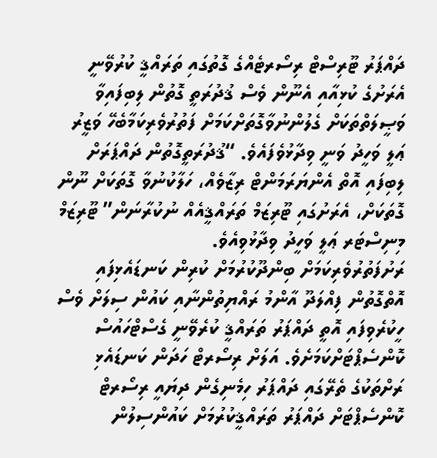ދައްޕަރު ޓޫރިސްޓް ރިސޯރޓެއްގެ ގޮތުގައި ތަރައްޤީ ކުރުވޭނީ އެރަށުގެ ކުޅިއާއި އެނޫން ވެސް ޤުދުރަތީ ގޮތުން ލިބިފައިވާ ވަޞީލަތްތަކަށް ގެލުންނުވާގޮތަށްކަމަށް ފަތުރުވެރިކަމާބެހޭ ވަޒީރު ޢަލީ ވަހީދު ވަނީ ވިދާޅުވެފައެވެ. “ޤުދުރަތީގޮތުން ދައްޕަރަށް ލިބިފައި އޮތް އެންޔަރަމަންޓް ރިޒާވެއް، ހަލާކުނުވާ ގޮތަކަށް ނޫން ގޮތަކަށް، އެރަށުގައި ޓޫރިޒަމް ތަރައްޤީއެއް ނުކުރާނަން” ޓޫރިޒަމް މިނިސްޓަރ ޢަލީ ވަހީދު ވިދާޅުވިއެވެ.
ރަށުފަތުރުވެރިކަމަށް ބިންދޫކުރުމަށް ކުރިން ކަނޑައެޅިފައި އޮތްގޮތުން ފިއްލަދޫ އާންމު ރައްޔިތުންނާއި ކައުން ސިލަށް ވެސް ހީކުރެވިފައި އޮތީ ދައްޕަރު ތަރައްޤީ ކުރެވޭނީ ގެސްޓްހައުސް ކޮންސެޕްޓަށްކަމަށެވެ. އަލަށް ރިސޯރޓް ހަދަން ކަނޑައެޅި ރަށްތަކުގެ ތެރޭގައި ދައްޕަރު ހިމެނިގެން ދިޔައީ ރިސޯރޓް ކޮންސެޕްޓަށް ދައްޕަރު ތަރައްޤީކުރުމަށް ކައުންސިލުން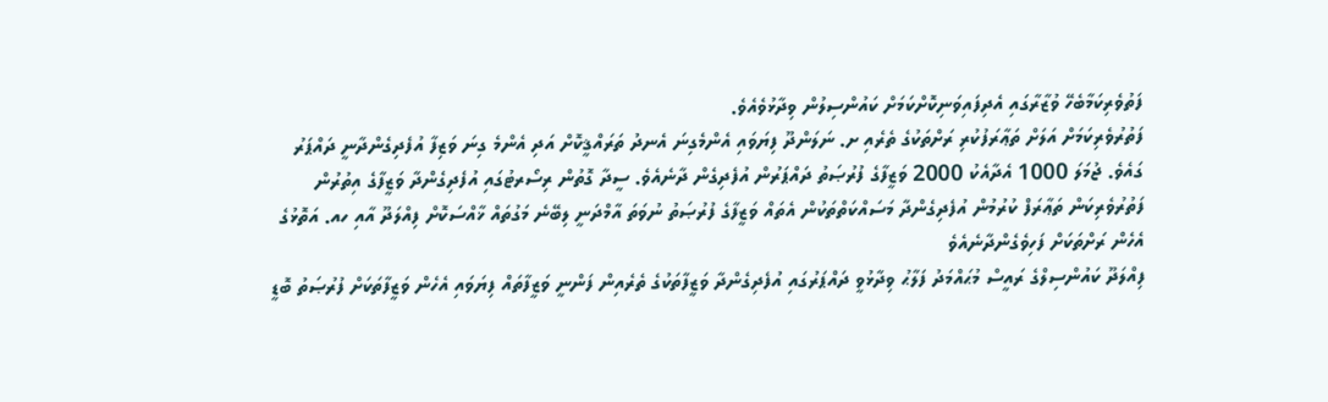ފަތުވެރިކަމާބެހޭ ވުޒާރާގައި އެދިފައިވަނިކޮށްކަމަށް ކައުންސިލުން ވިދާޅުވެއެވެ.
ފަތުރުވެރިކަމަށް އަލަށް ތަޢާރަފުކުރި ރަށްތަކުގެ ތެރެއި ށ. ނަލަންދޫ ފިޔަވައި އެންމެގިނަ އެނދު ތަރައްޤީކޮށް އަދި އެންމެ ގިނަ ވަޒިފާ އުފެދިގެންދާނީ ދައްޕަރު ގައެވެ. ޖުމަލަ 1000 އެދާއެކު 2000 ވަޒީފާގެ ފުރުޞަތު ދައްޕަރުން އުފެދިގެން ދާނެއެވެ. ސީދާ ގޮތުން ރިސޯރޓުގައި އުފެދިގެންދާ ވަޒީފާގެ އިތުރުން ފަތުރުވެރިކަން ތަޢާރަފް ކުރުމުން އުފެދިގެންދާ މަސައްކަތްތަކުން އެތައް ވަޒީފާގެ ފުރުޞަތު ނުވަތަ އާމްދަނީ ލިބޭނެ މަގުތައް ޚާއްސަކޮށް ފިއްލަދޫ އާއި ހއ. އަތޮޅުގެ އެހެން ރަށްތަކަށް ފަހިވެގެންދާނެއެވެ
ފިއްލަދޫ ކައުންސިލްގެ ރައީސް މުޙައްމަދު ފަލާޙު ވިދާޅުވީ ދައްޕަރުގައި އުފެދިގެންދާ ވަޒީފާތަކުގެ ތެރެއިން ފަންނީ ވަޒީފާތައް ފިޔަވައި އެހެން ވަޒީފާތަކަށް ފުރުޞަތު ބޮޑީ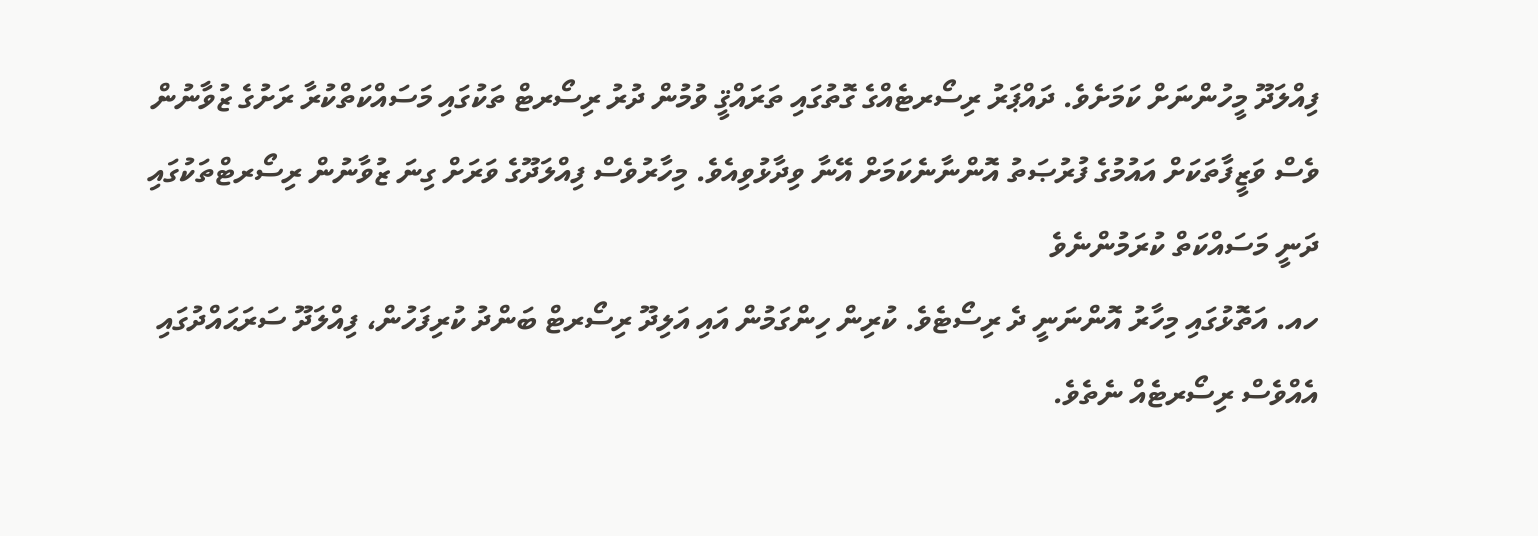ފިއްލަދޫ މީހުންނަށް ކަމަށެވެ. ދައްޕަރު ރިސޯރޓެއްގެ ގޮތުގައި ތަރައްޤީ ވުމުން ދުރު ރިސޯރޓް ތަކުގައި މަސައްކަތްކުރާ ރަށުގެ ޒުވާނުން ވެސް ވަޒީފާތަކަށް އައުމުގެ ފުރުޞަތު އޮންނާނެކަމަށް އޭނާ ވިދާޅުވިއެވެ. މިހާރުވެސް ފިއްލަދޫގެ ވަރަށް ގިނަ ޒުވާނުން ރިސޯރޓްތަކުގައި ދަނީ މަސައްކަތް ކުރަމުންނެވެ
ހއ. އަތޮޅުގައި މިހާރު އޮންނަނީ ދެ ރިސޯޓެވެ. ކުރިން ހިންގަމުން އައި އަލިދޫ ރިސޯރޓް ބަންދު ކުރިފަހުން، ފިއްލަދޫ ސަރަޙައްދުގައި އެއްވެސް ރިސޯރޓެއް ނެތެވެ.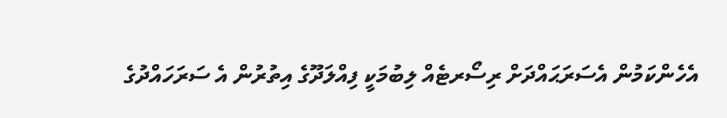އެހެންކަމުން އެސަރަޙައްދަށް ރިސޯރޓެއް ލިބުމަކީ ފިއްލަދޫގެ އިތުރުން އެ ސަރަހައްދުގެ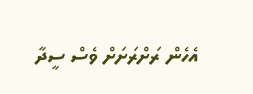އެހެން ރަށްރަށަށް ވެސް ސީދާ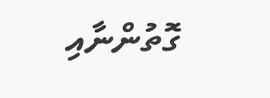ގޮތުންނާއި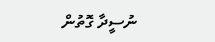ނުސީދާ ގޮތުން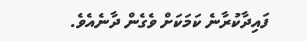ފައިދާކުރާނެ ކަމަކަށް ވެގެން ދާނެއެވެ.